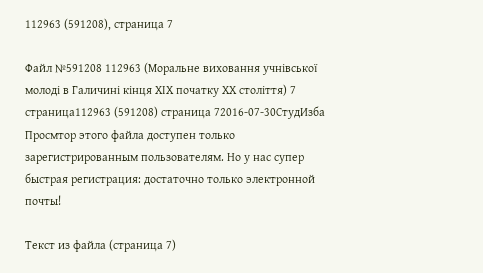112963 (591208), страница 7

Файл №591208 112963 (Моральне виховання учнівської молоді в Галичині кінця ХІХ початку ХХ століття) 7 страница112963 (591208) страница 72016-07-30СтудИзба
Просмтор этого файла доступен только зарегистрированным пользователям. Но у нас супер быстрая регистрация: достаточно только электронной почты!

Текст из файла (страница 7)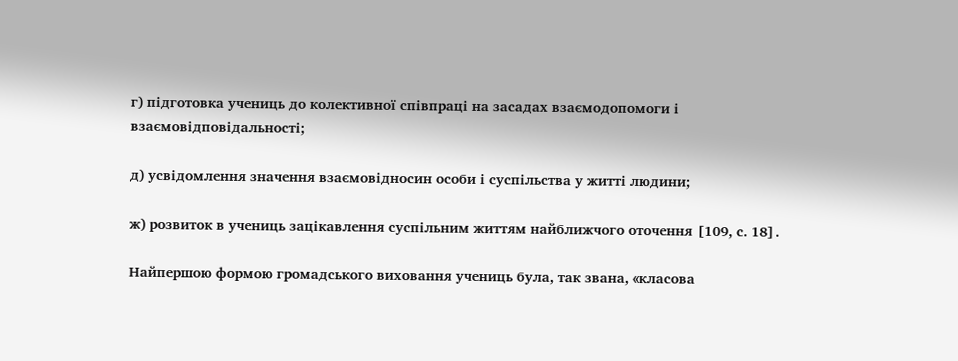г) підготовка учениць до колективної співпраці на засадах взаємодопомоги і взаємовідповідальності;

д) усвідомлення значення взаємовідносин особи і суспільства у житті людини;

ж) розвиток в учениць зацікавлення суспільним життям найближчого оточення [109, с. 18].

Найпершою формою громадського виховання учениць була, так звана, «класова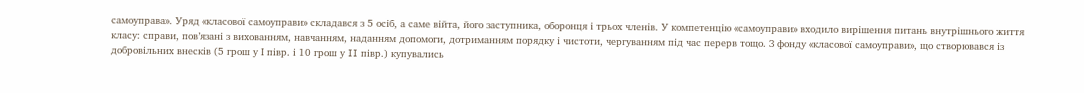самоуправа». Уряд «класової самоуправи» складався з 5 осіб, а саме війта, його заступника, оборонця і трьох членів. У компетенцію «самоуправи» входило вирішення питань внутрішнього життя класу: справи, пов’язані з вихованням, навчанням, наданням допомоги, дотриманням порядку і чистоти, чергуванням під час перерв тощо. З фонду «класової самоуправи», що створювався із добровільних внесків (5 грош у І півр. і 10 грош у II півр.) купувались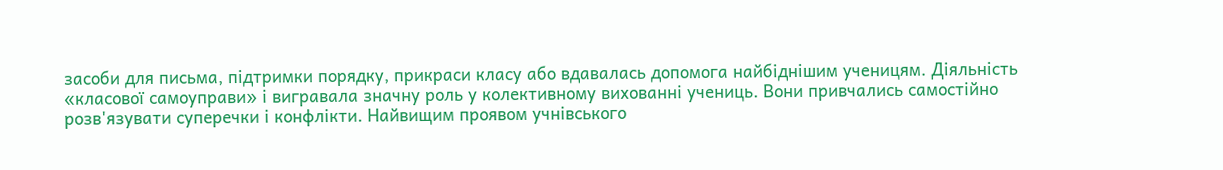засоби для письма, підтримки порядку, прикраси класу або вдавалась допомога найбіднішим ученицям. Діяльність «класової самоуправи» і вигравала значну роль у колективному вихованні учениць. Вони привчались самостійно розв'язувати суперечки і конфлікти. Найвищим проявом учнівського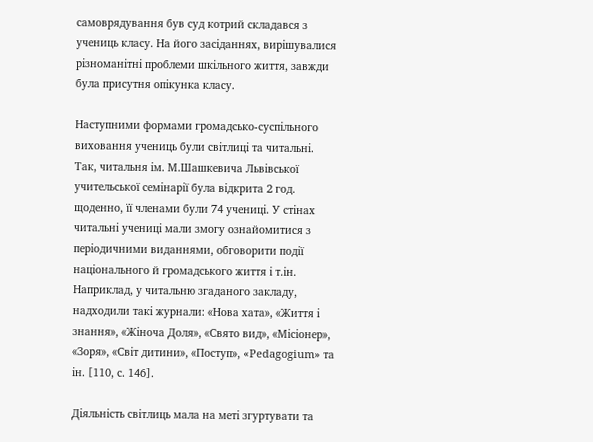самоврядування був суд котрий складався з учениць класу. На його засіданнях, вирішувалися різноманітні проблеми шкільного життя, завжди була присутня опікунка класу.

Наступними формами громадсько-суспільного виховання учениць були світлиці та читальні. Так, читальня ім. М.Шашкевича Львівської учительської семінарії була відкрита 2 год. щоденно, її членами були 74 учениці. У стінах читальні учениці мали змогу ознайомитися з періодичними виданнями, обговорити події національного й громадського життя і т.ін. Наприклад, у читальню згаданого закладу, надходили такі журнали: «Нова хата», «Життя і знання», «Жіноча Доля», «Свято вид», «Місіонер», «Зоря», «Світ дитини», «Поступ», «Pedagogium» та ін. [110, с. 146].

Діяльність світлиць мала на меті згуртувати та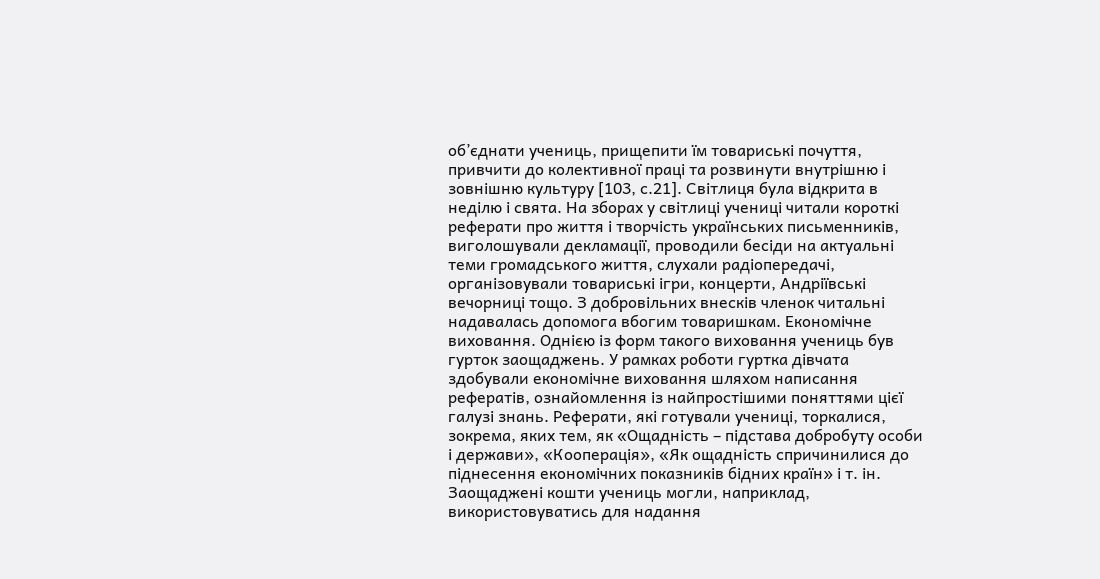об’єднати учениць, прищепити їм товариські почуття, привчити до колективної праці та розвинути внутрішню і зовнішню культуру [103, с.21]. Світлиця була відкрита в неділю і свята. На зборах у світлиці учениці читали короткі реферати про життя і творчість українських письменників, виголошували декламації, проводили бесіди на актуальні теми громадського життя, слухали радіопередачі, організовували товариські ігри, концерти, Андріївські вечорниці тощо. З добровільних внесків членок читальні надавалась допомога вбогим товаришкам. Економічне виховання. Однією із форм такого виховання учениць був гурток заощаджень. У рамках роботи гуртка дівчата здобували економічне виховання шляхом написання рефератів, ознайомлення із найпростішими поняттями цієї галузі знань. Реферати, які готували учениці, торкалися, зокрема, яких тем, як «Ощадність – підстава добробуту особи і держави», «Кооперація», «Як ощадність спричинилися до піднесення економічних показників бідних країн» і т. ін. Заощаджені кошти учениць могли, наприклад, використовуватись для надання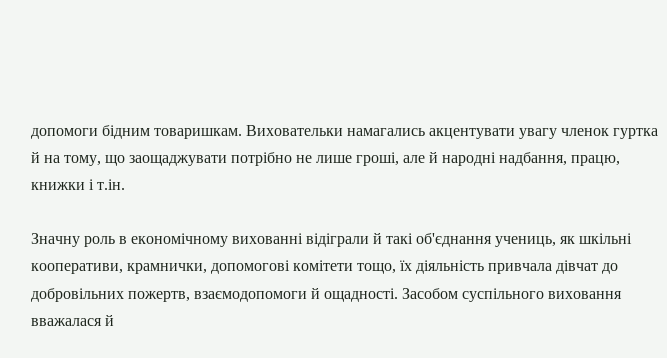допомоги бідним товаришкам. Виховательки намагались акцентувати увагу членок гуртка й на тому, що заощаджувати потрібно не лише гроші, але й народні надбання, працю, книжки і т.ін.

Значну роль в економічному вихованні відіграли й такі об'єднання учениць, як шкільні кооперативи, крамнички, допомогові комітети тощо, їх діяльність привчала дівчат до добровільних пожертв, взаємодопомоги й ощадності. Засобом суспільного виховання вважалася й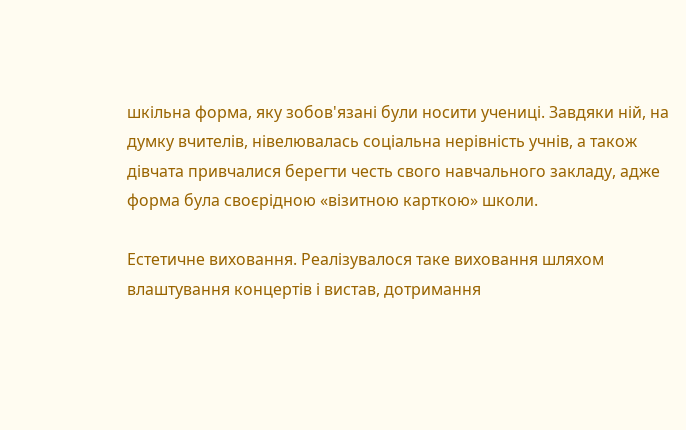шкільна форма, яку зобов'язані були носити учениці. Завдяки ній, на думку вчителів, нівелювалась соціальна нерівність учнів, а також дівчата привчалися берегти честь свого навчального закладу, адже форма була своєрідною «візитною карткою» школи.

Естетичне виховання. Реалізувалося таке виховання шляхом влаштування концертів і вистав, дотримання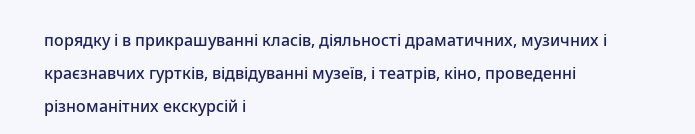порядку і в прикрашуванні класів, діяльності драматичних, музичних і краєзнавчих гуртків, відвідуванні музеїв, і театрів, кіно, проведенні різноманітних екскурсій і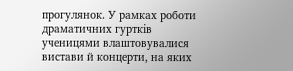прогулянок. У рамках роботи драматичних гуртків ученицями влаштовувалися вистави й концерти, на яких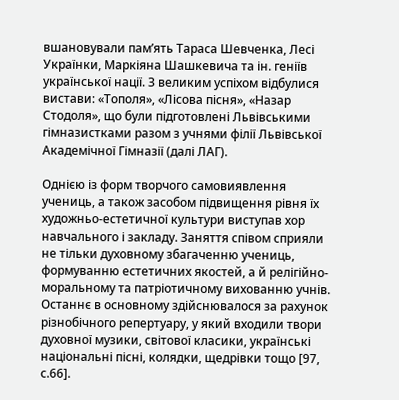вшановували пам’ять Тараса Шевченка, Лесі Українки, Маркіяна Шашкевича та ін. геніїв української нації. З великим успіхом відбулися вистави: «Тополя», «Лісова пісня», «Назар Стодоля», що були підготовлені Львівськими гімназистками разом з учнями філії Львівської Академічної Гімназії (далі ЛАГ).

Однією із форм творчого самовиявлення учениць, а також засобом підвищення рівня їх художньо-естетичної культури виступав хор навчального і закладу. Заняття співом сприяли не тільки духовному збагаченню учениць, формуванню естетичних якостей, а й релігійно-моральному та патріотичному вихованню учнів. Останнє в основному здійснювалося за рахунок різнобічного репертуару, у який входили твори духовної музики, світової класики, українські національні пісні, колядки, щедрівки тощо [97, с.66].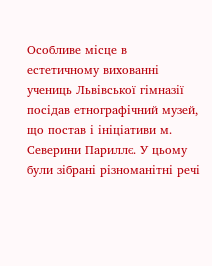Особливе місце в естетичному вихованні учениць Львівської гімназії посідав етнографічний музей, що постав і ініціативи м. Северини Париллє. У цьому були зібрані різноманітні речі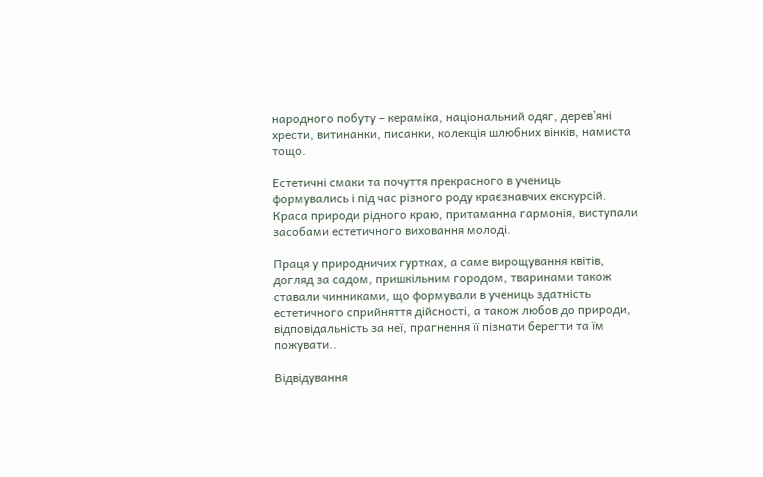народного побуту – кераміка, національний одяг, дерев’яні хрести, витинанки, писанки, колекція шлюбних вінків, намиста тощо.

Естетичні смаки та почуття прекрасного в учениць формувались і під час різного роду краєзнавчих екскурсій. Краса природи рідного краю, притаманна гармонія, виступали засобами естетичного виховання молоді.

Праця у природничих гуртках, а саме вирощування квітів, догляд за садом, пришкільним городом, тваринами також ставали чинниками, що формували в учениць здатність естетичного сприйняття дійсності, а також любов до природи, відповідальність за неї, прагнення її пізнати берегти та їм пожувати..

Відвідування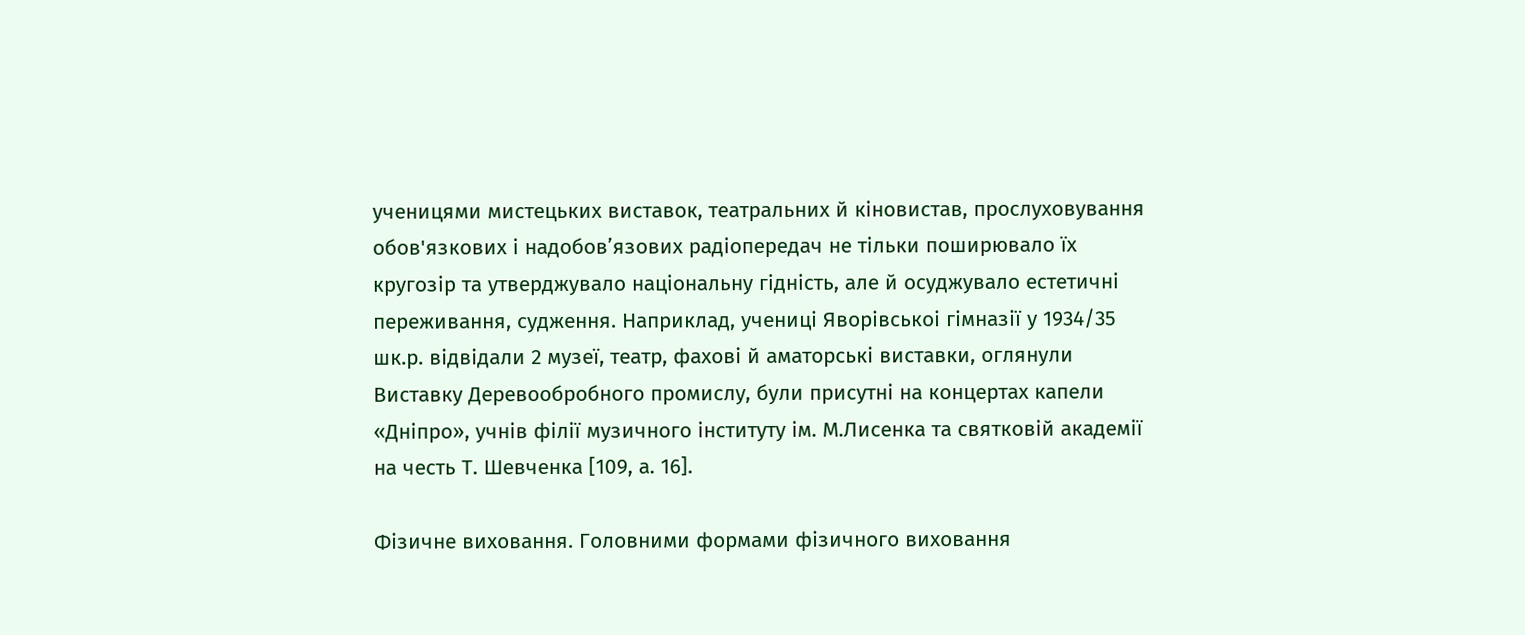ученицями мистецьких виставок, театральних й кіновистав, прослуховування обов'язкових і надобов’язових радіопередач не тільки поширювало їх кругозір та утверджувало національну гідність, але й осуджувало естетичні переживання, судження. Наприклад, учениці Яворівськоі гімназії у 1934/35 шк.р. відвідали 2 музеї, театр, фахові й аматорські виставки, оглянули Виставку Деревообробного промислу, були присутні на концертах капели «Дніпро», учнів філії музичного інституту ім. М.Лисенка та святковій академії на честь Т. Шевченка [109, а. 16].

Фізичне виховання. Головними формами фізичного виховання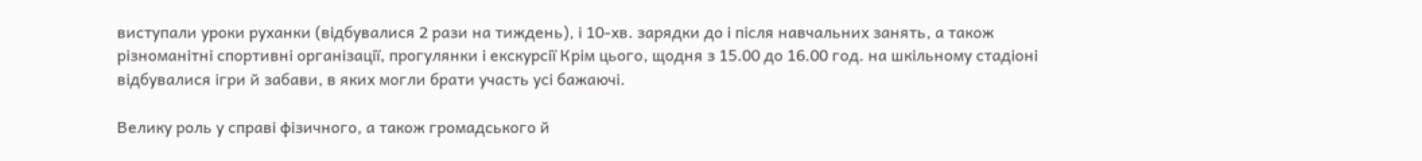виступали уроки руханки (відбувалися 2 рази на тиждень), і 10-хв. зарядки до і після навчальних занять, а також різноманітні спортивні організації, прогулянки і екскурсії Крім цього, щодня з 15.00 до 16.00 год. на шкільному стадіоні відбувалися ігри й забави, в яких могли брати участь усі бажаючі.

Велику роль у справі фізичного, а також громадського й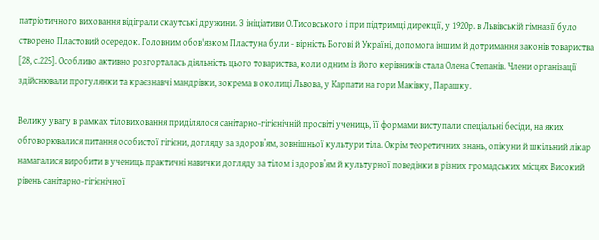патріотичного виховання відіграли скаутські дружини. З ініціативи О.Тисовського і при підтримці дирекції, у 1920р. в Львівській гімназії було створено Пластовий осередок. Головним обов'язком Пластуна були - вірність Богові й Україні, допомога іншим й дотримання законів товариства [28, с.225]. Особливо активно розгорталась діяльність цього товариства, коли одним із його керівників стала Олена Степанів. Члени організації здійснювали прогулянки та краєзнавчі мандрівки, зокрема в околиці Львова, у Карпати на гори Маківку, Парашку.

Велику увагу в рамках тіловиховання приділялося санітарно-гігієнічній просвіті учениць, її формами виступали спеціальні бесіди, на яких обговорювалися питання особистої гігієни, догляду за здоров’ям, зовнішньої культури тіла. Окрім теоретичних знань, опікуни й шкільний лікар намагалися виробити в учениць практичні навички догляду за тілом і здоров’ям й культурної поведінки в різних громадських місцях Високий рівень санітарно-гігієнічної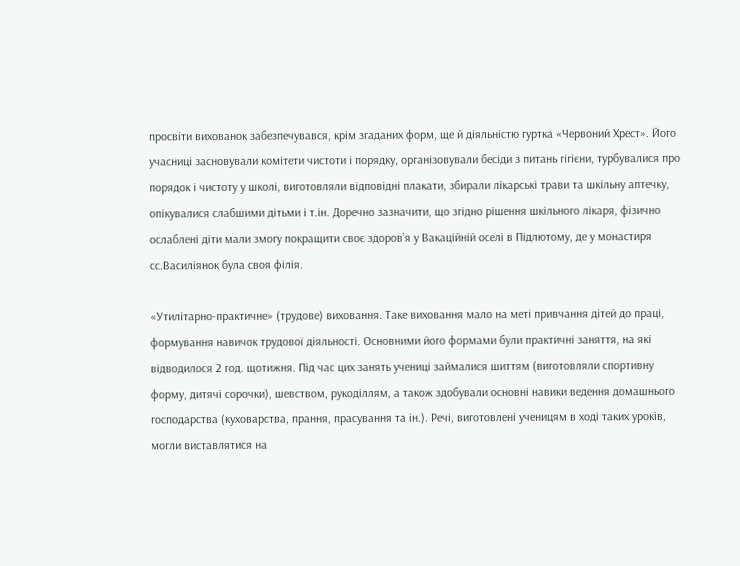просвіти вихованок забезпечувався, крім згаданих форм, ще й діяльністю гуртка «Червоний Хрест». Його учасниці засновували комітети чистоти і порядку, організовували бесіди з питань гігієни, турбувалися про порядок і чистоту у школі, виготовляли відповідні плакати, збирали лікарські трави та шкільну аптечку, опікувалися слабшими дітьми і т.ін. Доречно зазначити, що згідно рішення шкільного лікаря, фізично ослаблені діти мали змогу покращити своє здоров’я у Вакаційній оселі в Підлютому, де у монастиря сс.Василіянок була своя філія.

«Утилітарно-практичне» (трудове) виховання. Таке виховання мало на меті привчання дітей до праці, формування навичок трудової діяльності. Основними його формами були практичні заняття, на які відводилося 2 год. щотижня. Під час цих занять учениці займалися шиттям (виготовляли спортивну форму, дитячі сорочки), шевством, рукоділлям, а також здобували основні навики ведення домашнього господарства (куховарства, прання, прасування та ін.). Речі, виготовлені ученицям в ході таких уроків, могли виставлятися на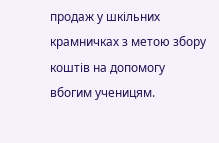продаж у шкільних крамничках з метою збору коштів на допомогу вбогим ученицям.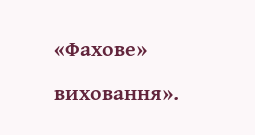«Фахове» виховання».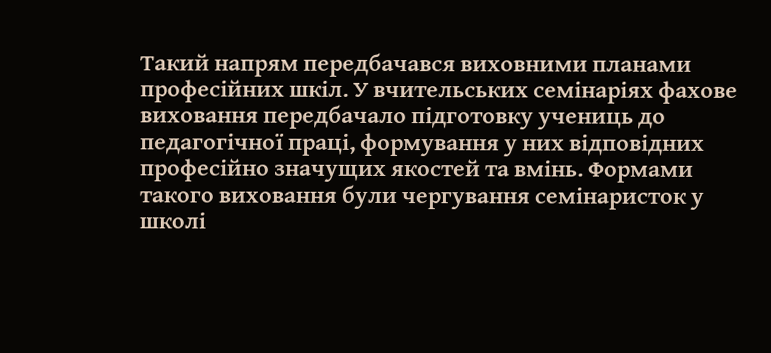Такий напрям передбачався виховними планами професійних шкіл. У вчительських семінаріях фахове виховання передбачало підготовку учениць до педагогічної праці, формування у них відповідних професійно значущих якостей та вмінь. Формами такого виховання були чергування семінаристок у школі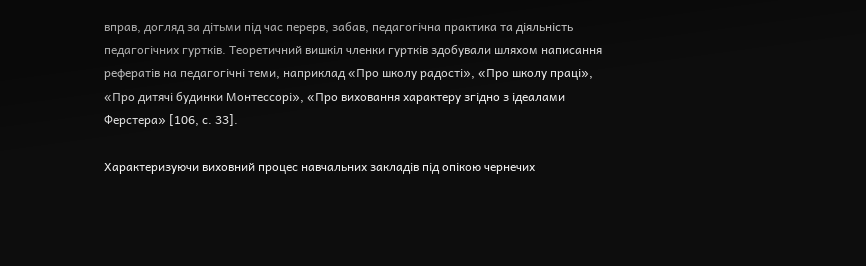вправ, догляд за дітьми під час перерв, забав, педагогічна практика та діяльність педагогічних гуртків. Теоретичний вишкіл членки гуртків здобували шляхом написання рефератів на педагогічні теми, наприклад «Про школу радості», «Про школу праці», «Про дитячі будинки Монтессорі», «Про виховання характеру згідно з ідеалами Ферстера» [106, с. 33].

Характеризуючи виховний процес навчальних закладів під опікою чернечих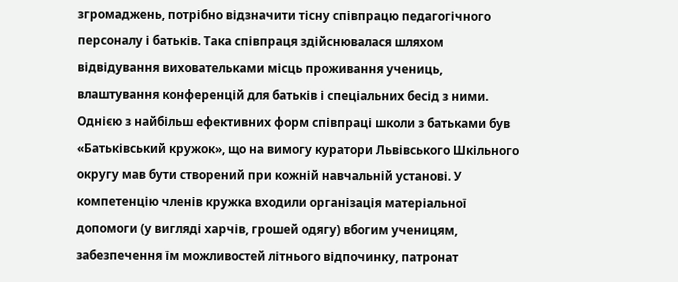згромаджень, потрібно відзначити тісну співпрацю педагогічного персоналу і батьків. Така співпраця здійснювалася шляхом відвідування виховательками місць проживання учениць, влаштування конференцій для батьків і спеціальних бесід з ними. Однією з найбільш ефективних форм співпраці школи з батьками був «Батьківський кружок», що на вимогу куратори Львівського Шкільного округу мав бути створений при кожній навчальній установі. У компетенцію членів кружка входили організація матеріальної допомоги (у вигляді харчів, грошей одягу) вбогим ученицям, забезпечення їм можливостей літнього відпочинку, патронат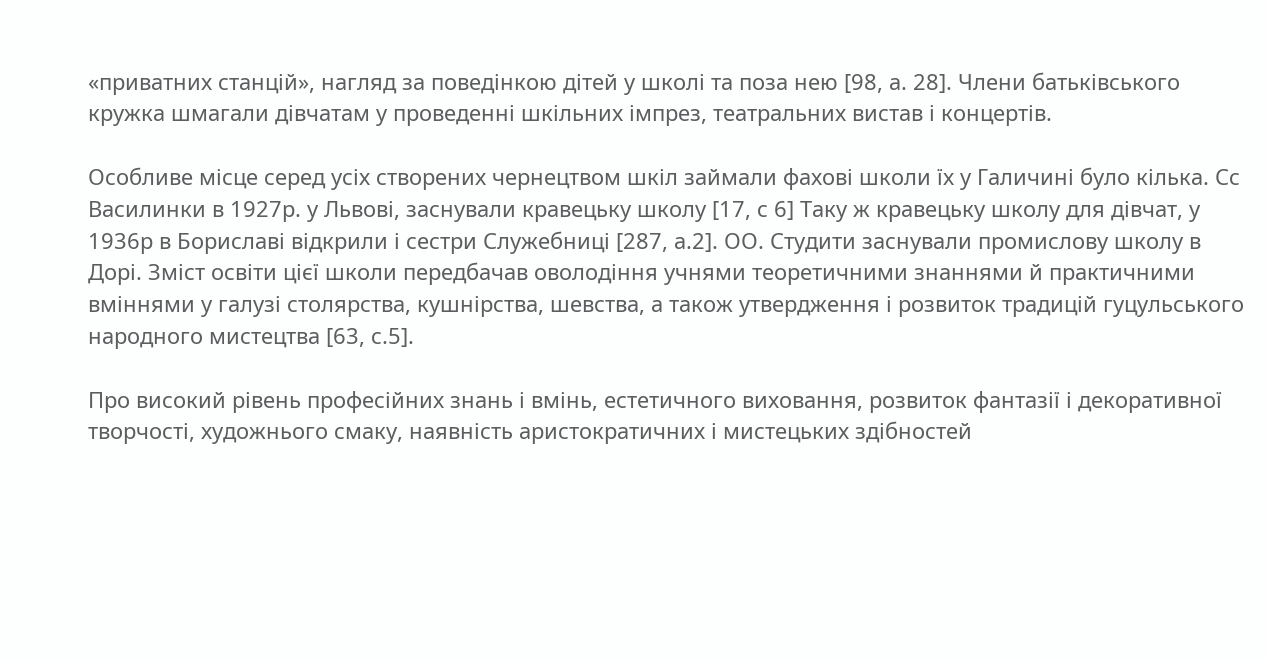«приватних станцій», нагляд за поведінкою дітей у школі та поза нею [98, а. 28]. Члени батьківського кружка шмагали дівчатам у проведенні шкільних імпрез, театральних вистав і концертів.

Особливе місце серед усіх створених чернецтвом шкіл займали фахові школи їх у Галичині було кілька. Сс Василинки в 1927р. у Львові, заснували кравецьку школу [17, с 6] Таку ж кравецьку школу для дівчат, у 1936р в Бориславі відкрили і сестри Служебниці [287, а.2]. ОО. Студити заснували промислову школу в Дорі. Зміст освіти цієї школи передбачав оволодіння учнями теоретичними знаннями й практичними вміннями у галузі столярства, кушнірства, шевства, а також утвердження і розвиток традицій гуцульського народного мистецтва [63, с.5].

Про високий рівень професійних знань і вмінь, естетичного виховання, розвиток фантазії і декоративної творчості, художнього смаку, наявність аристократичних і мистецьких здібностей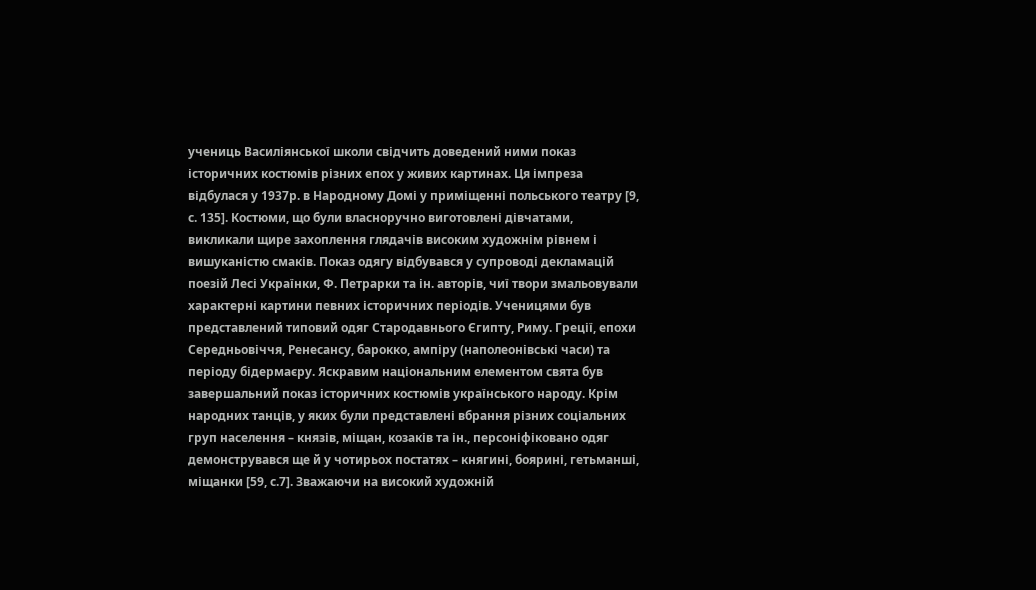учениць Василіянської школи свідчить доведений ними показ історичних костюмів різних епох у живих картинах. Ця імпреза відбулася у 1937р. в Народному Домі у приміщенні польського театру [9, с. 135]. Костюми, що були власноручно виготовлені дівчатами, викликали щире захоплення глядачів високим художнім рівнем і вишуканістю смаків. Показ одягу відбувався у супроводі декламацій поезій Лесі Українки, Ф. Петрарки та ін. авторів, чиї твори змальовували характерні картини певних історичних періодів. Ученицями був представлений типовий одяг Стародавнього Єгипту, Риму. Греції, епохи Середньовіччя, Ренесансу, барокко, ампіру (наполеонівські часи) та періоду бідермаєру. Яскравим національним елементом свята був завершальний показ історичних костюмів українського народу. Крім народних танців, у яких були представлені вбрання різних соціальних груп населення – князів, міщан, козаків та ін., персоніфіковано одяг демонструвався ще й у чотирьох постатях – княгині, боярині, гетьманші, міщанки [59, с.7]. Зважаючи на високий художній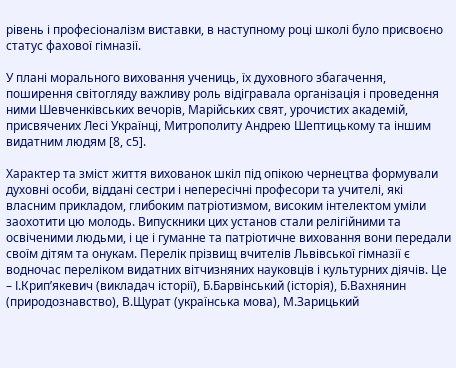рівень і професіоналізм виставки, в наступному році школі було присвоєно статус фахової гімназії.

У плані морального виховання учениць, їх духовного збагачення, поширення світогляду важливу роль відігравала організація і проведення ними Шевченківських вечорів, Марійських свят, урочистих академій, присвячених Лесі Українці, Митрополиту Андрею Шептицькому та іншим видатним людям [8, с5].

Характер та зміст життя вихованок шкіл під опікою чернецтва формували духовні особи, віддані сестри і непересічні професори та учителі, які власним прикладом, глибоким патріотизмом, високим інтелектом уміли заохотити цю молодь. Випускники цих установ стали релігійними та освіченими людьми, і це і гуманне та патріотичне виховання вони передали своїм дітям та онукам. Перелік прізвищ вчителів Львівської гімназії є водночас переліком видатних вітчизняних науковців і культурних діячів. Це – І.Крип’якевич (викладач історії), Б.Барвінський (історія), Б.Вахнянин (природознавство), В.Щурат (українська мова), М.Зарицький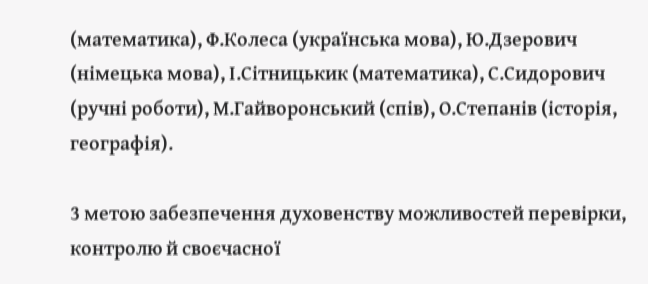(математика), Ф.Колеса (українська мова), Ю.Дзерович (німецька мова), І.Сітницькик (математика), С.Сидорович (ручні роботи), М.Гайворонський (спів), О.Степанів (історія, географія).

3 метою забезпечення духовенству можливостей перевірки, контролю й своєчасної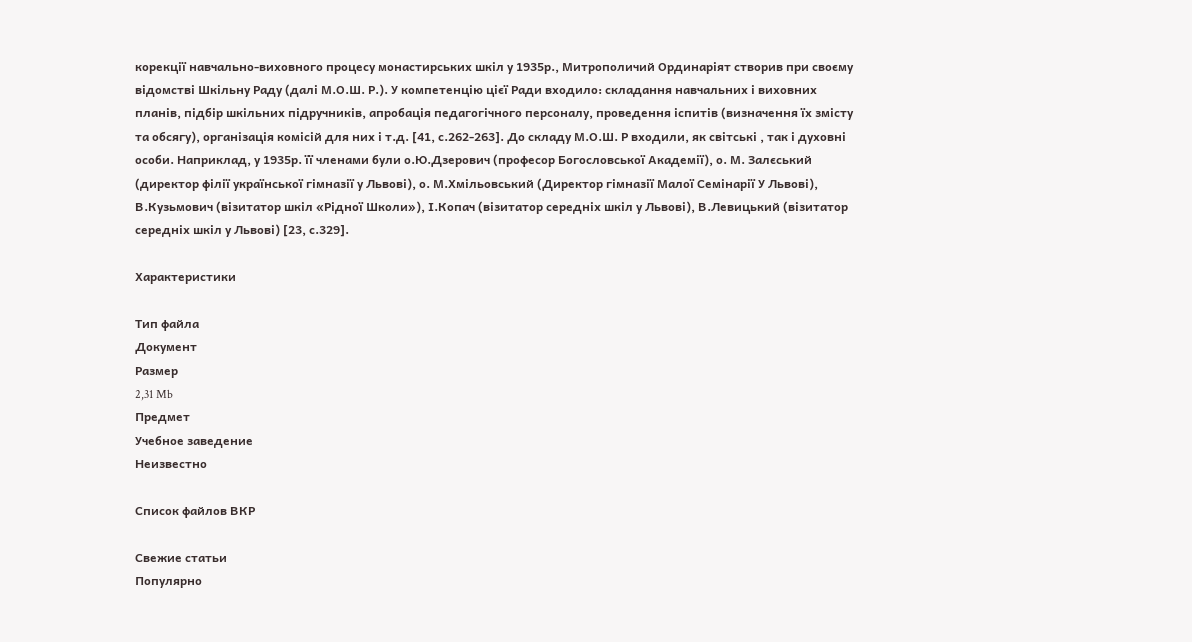корекції навчально-виховного процесу монастирських шкіл у 1935р., Митрополичий Ординаріят створив при своєму відомстві Шкільну Раду (далі М.О.Ш. Р.). У компетенцію цієї Ради входило: складання навчальних і виховних планів, підбір шкільних підручників, апробація педагогічного персоналу, проведення іспитів (визначення їх змісту та обсягу), організація комісій для них і т.д. [41, с.262-263]. До складу М.О.Ш. Р входили, як світські , так і духовні особи. Наприклад, у 1935р. її членами були о.Ю.Дзерович (професор Богословської Академії), о. М. Залєський (директор філії української гімназії у Львові), о. М.Хмільовський (Директор гімназії Малої Семінарії У Львові), В.Кузьмович (візитатор шкіл «Рідної Школи»), І.Копач (візитатор середніх шкіл у Львові), В.Левицький (візитатор середніх шкіл у Львові) [23, с.329].

Характеристики

Тип файла
Документ
Размер
2,31 Mb
Предмет
Учебное заведение
Неизвестно

Список файлов ВКР

Свежие статьи
Популярно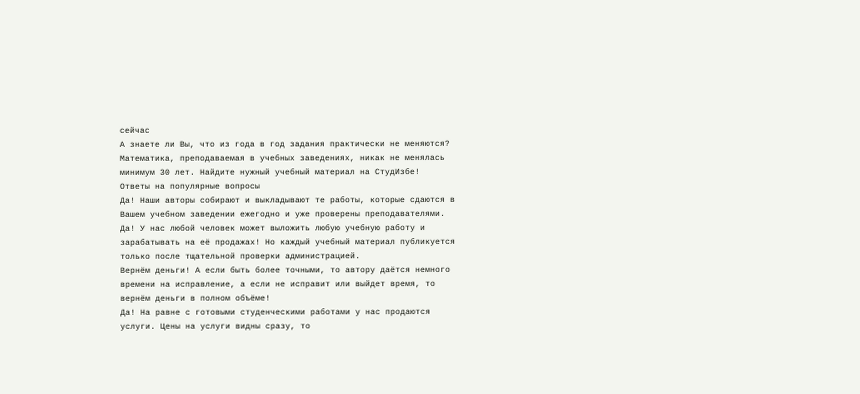сейчас
А знаете ли Вы, что из года в год задания практически не меняются? Математика, преподаваемая в учебных заведениях, никак не менялась минимум 30 лет. Найдите нужный учебный материал на СтудИзбе!
Ответы на популярные вопросы
Да! Наши авторы собирают и выкладывают те работы, которые сдаются в Вашем учебном заведении ежегодно и уже проверены преподавателями.
Да! У нас любой человек может выложить любую учебную работу и зарабатывать на её продажах! Но каждый учебный материал публикуется только после тщательной проверки администрацией.
Вернём деньги! А если быть более точными, то автору даётся немного времени на исправление, а если не исправит или выйдет время, то вернём деньги в полном объёме!
Да! На равне с готовыми студенческими работами у нас продаются услуги. Цены на услуги видны сразу, то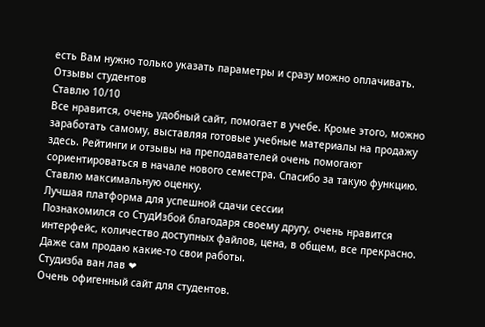есть Вам нужно только указать параметры и сразу можно оплачивать.
Отзывы студентов
Ставлю 10/10
Все нравится, очень удобный сайт, помогает в учебе. Кроме этого, можно заработать самому, выставляя готовые учебные материалы на продажу здесь. Рейтинги и отзывы на преподавателей очень помогают сориентироваться в начале нового семестра. Спасибо за такую функцию. Ставлю максимальную оценку.
Лучшая платформа для успешной сдачи сессии
Познакомился со СтудИзбой благодаря своему другу, очень нравится интерфейс, количество доступных файлов, цена, в общем, все прекрасно. Даже сам продаю какие-то свои работы.
Студизба ван лав ❤
Очень офигенный сайт для студентов.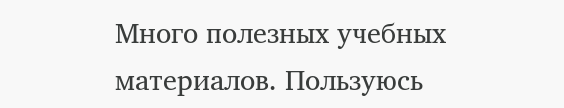Много полезных учебных материалов. Пользуюсь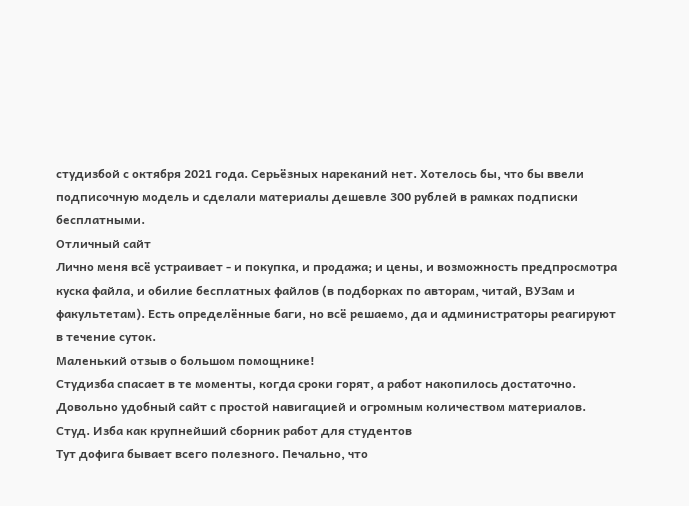студизбой с октября 2021 года. Серьёзных нареканий нет. Хотелось бы, что бы ввели подписочную модель и сделали материалы дешевле 300 рублей в рамках подписки бесплатными.
Отличный сайт
Лично меня всё устраивает - и покупка, и продажа; и цены, и возможность предпросмотра куска файла, и обилие бесплатных файлов (в подборках по авторам, читай, ВУЗам и факультетам). Есть определённые баги, но всё решаемо, да и администраторы реагируют в течение суток.
Маленький отзыв о большом помощнике!
Студизба спасает в те моменты, когда сроки горят, а работ накопилось достаточно. Довольно удобный сайт с простой навигацией и огромным количеством материалов.
Студ. Изба как крупнейший сборник работ для студентов
Тут дофига бывает всего полезного. Печально, что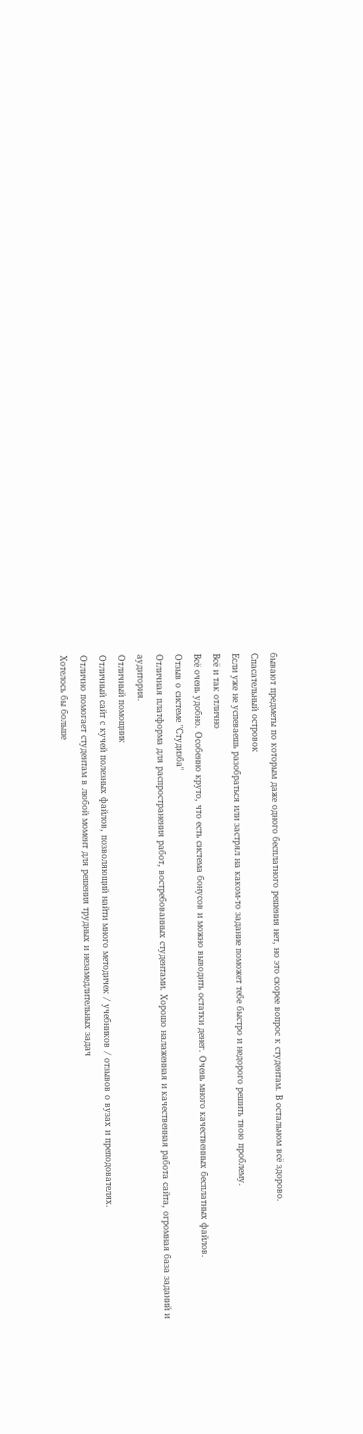бывают предметы по которым даже одного бесплатного решения нет, но это скорее вопрос к студентам. В остальном всё здорово.
Спасательный островок
Если уже не успеваешь разобраться или застрял на каком-то задание поможет тебе быстро и недорого решить твою проблему.
Всё и так отлично
Всё очень удобно. Особенно круто, что есть система бонусов и можно выводить остатки денег. Очень много качественных бесплатных файлов.
Отзыв о системе "Студизба"
Отличная платформа для распространения работ, востребованных студентами. Хорошо налаженная и качественная работа сайта, огромная база заданий и аудитория.
Отличный помощник
Отличный сайт с кучей полезных файлов, позволяющий найти много методичек / учебников / отзывов о вузах и преподователях.
Отлично помогает студентам в любой момент для решения трудных и незамедлительных задач
Хотелось бы больше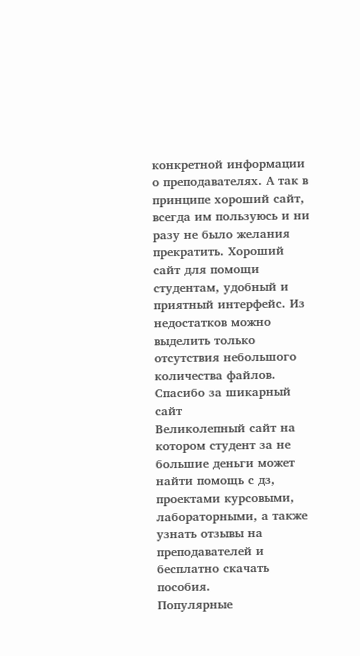конкретной информации о преподавателях. А так в принципе хороший сайт, всегда им пользуюсь и ни разу не было желания прекратить. Хороший сайт для помощи студентам, удобный и приятный интерфейс. Из недостатков можно выделить только отсутствия небольшого количества файлов.
Спасибо за шикарный сайт
Великолепный сайт на котором студент за не большие деньги может найти помощь с дз, проектами курсовыми, лабораторными, а также узнать отзывы на преподавателей и бесплатно скачать пособия.
Популярные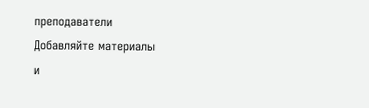преподаватели
Добавляйте материалы
и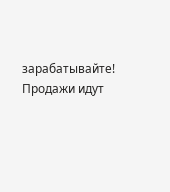зарабатывайте!
Продажи идут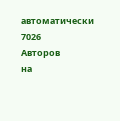автоматически
7026
Авторов
на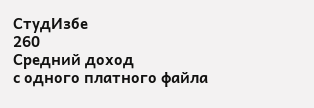СтудИзбе
260
Средний доход
с одного платного файла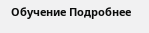Обучение Подробнее